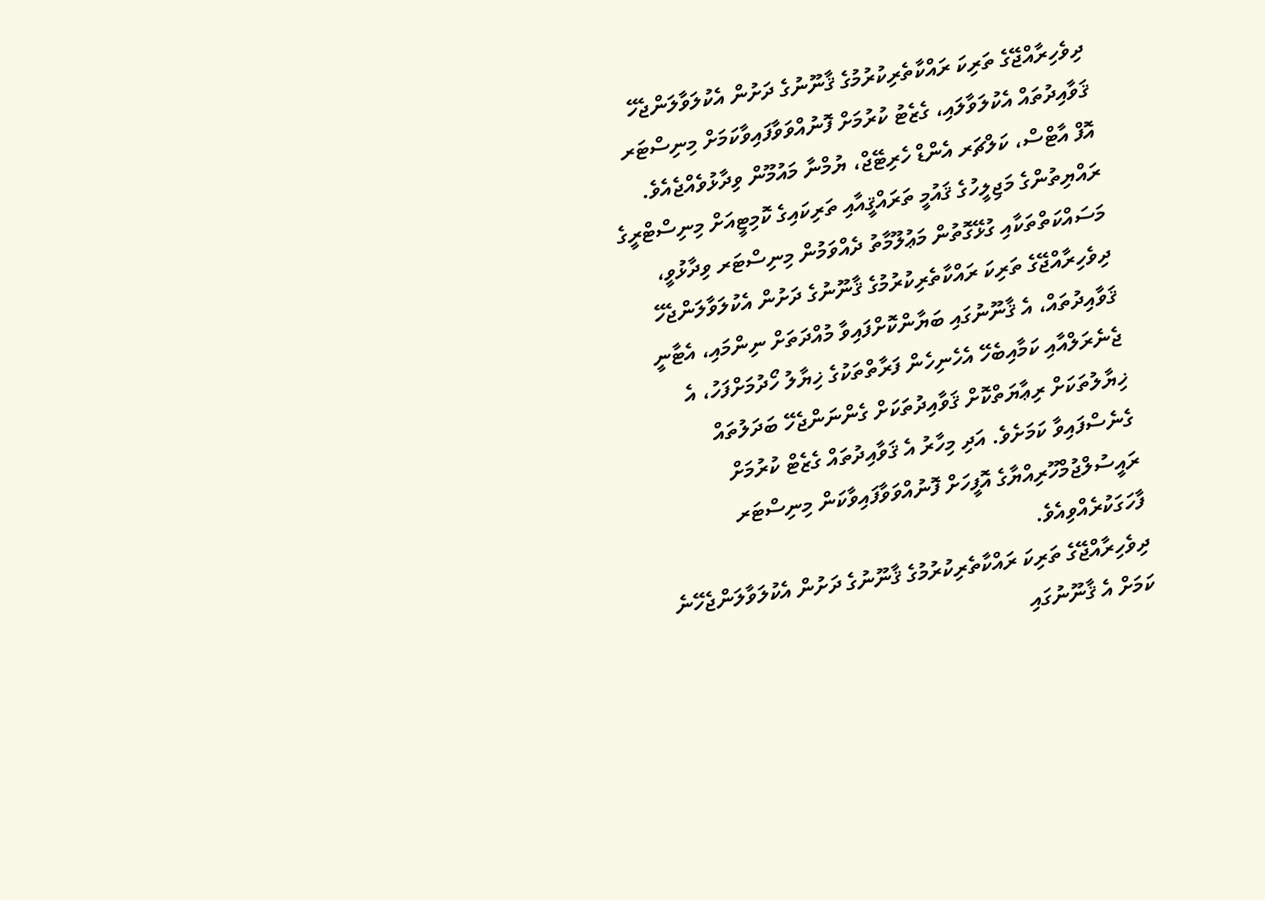ދިވެހިރާއްޖޭގެ ތަރިކަ ރައްކާތެރިކުރުމުގެ ޤާނޫނުގެ ދަށުން އެކުލަވާލަންޖެހޭ ޤަވާއިދުތައް އެކުލަވާލައި، ގެޒެޓު ކުރުމަށް ފޮނުއްވަވާފައިވާކަމަށް މިނިސްޓަރ އޮފް އާޓްސް، ކަލްޗަރ އެންޑް ހެރިޓޭޖް، ޔުމްނާ މައުމޫން ވިދާޅުވެއްޖެއެވެ.
ރައްޔިތުންގެ މަޖިލީހުގެ ޤައުމީ ތަރައްޤީއާއި ތަރިކައިގެ ކޮމިޓީއަށް މިނިސްޓްރީގެ މަސައްކަތްތަކާއި ގުޅޭގޮތުން މަޢުލޫމާތު ދެއްވަމުން މިނިސްޓަރ ވިދާޅުވީ، ދިވެހިރާއްޖޭގެ ތަރިކަ ރައްކާތެރިކުރުމުގެ ޤާނޫނުގެ ދަށުން އެކުލަވާލަންޖެހޭ ޤަވާއިދުތައް، އެ ޤާނޫނުގައި ބަޔާންކޮށްފައިވާ މުއްދަތަށް ނިންމައި، އެޓާނީ ޖެނެރަލްއާއި ކަމާއިބެހޭ އެހެނިހެން ފަރާތްތަކުގެ ޚިޔާލު ހޯދުމަށްފަހު، އެ ޚިޔާލުތަކަށް ރިޢާޔަތްކޮށް ޤަވާއިދުތަކަށް ގެންނަންޖެހޭ ބަދަލުތައް ގެނެސްފައިވާ ކަމަށެވެ. އަދި މިހާރު އެ ޤަވާއިދުތައް ގެޒެޓް ކުރުމަށް ރައީސުލްޖުމްހޫރިއްޔާގެ އޮފީހަށް ފޮނުއްވަވާފައިވާކަން މިނިސްޓަރ ފާހަގަކުރެއްވިއެވެ.
ދިވެހިރާއްޖޭގެ ތަރިކަ ރައްކާތެރިކުރުމުގެ ޤާނޫނުގެ ދަށުން އެކުލަވާލަންޖެހޭނެ ކަމަށް އެ ޤާނޫނުގައި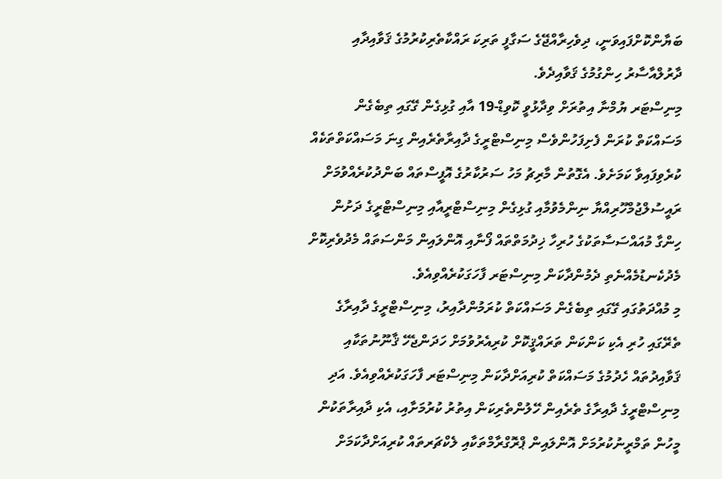ބަޔާންކޮށްފައިވަނީ، ދިވެހިރާއްޖޭގެ ސަގާފީ ތަރިކަ ރައްކާތެރިކުރުމުގެ ޤަވާއިދާއި ދާރުލްއާސާރު ހިންގުމުގެ ޤަވާއިދެވެ.
މިނިސްޓަރ ޔުމްނާ އިތުރަށް ވިދާޅުވީ ކޮވިޑް-19 އާއި ގުޅިގެން ގޭގައި ތިބެގެން މަސައްކަތް ކުރަން ފެށިފަހުންވެސް މިނިސްޓްރީގެ ދާއިރާތެރެއިން ގިނަ މަސައްކަތްތަކެއް ކުރެވިފައިވާ ކަމަށެވެ. އެގޮތުން މާރިޗު މަހު ސަރުކާރުގެ އޮފީސްތައް ބަންދުކުރެއްވުމަށް ރައީސުލްޖުމްހޫރިއްޔާ ނިންމެވުމާއި ގުޅިގެން މިނިސްޓްރީއާއި މިނިސްޓްރީގެ ދަށުން ހިންގާ މުއައްސަސާތަކުގެ ހުރިހާ ޚިދުމަތްތައް ފޯނާއި އޮންލައިން މަންސަތައް މެދުވެރިކޮށް މެދުކެނޑުމެއްނެތި ދެމުންދާކަން މިނިސްޓަރ ފާހަގަކުރެއްވިއެވެ.
މި މުއްދަތުގައި ގޭގައި ތިބެގެން މަސައްކަތް ކުރަމުންދާއިރު، މިނިސްޓްރީގެ ދާއިރާގެ ތެރޭގައި ހުރި އެކި ކަންކަން ތަރައްޤީކޮށް ކުރިއެރުވުމަށް ހަދަންޖެހޭ ޤާނޫނުތަކާއި ޤަވާއިދުތައް ހެދުމުގެ މަސައްކަތް ކުރިއަށްދާކަން މިނިސްޓަރ ފާހަގަކުރެއްވިއެވެ. އަދި މިނިސްޓްރީގެ ދާއިރާގެ ތެރެއިން ހޭލުންތެރިކަން އިތުރު ކުރުމަށާއި، އެކި ދާއިރާތަކުން މީހުން ތަމްރީނުކުރުމަށް އޮންލައިން ޕްރޮގްރާމްތަކާއި ލެކްޗަރތައް ކުރިއަށްދާކަމަށް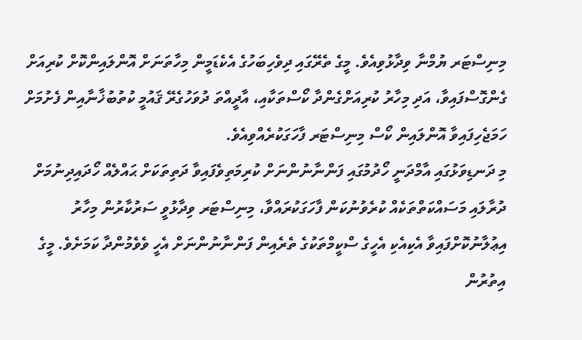މިނިސްޓަރ ޔުމްނާ ވިދާޅުވިއެވެ. މީގެ ތެރޭގައި ދިވެހިބަހުގެ އެކެޑަމީން މިހާތަނަށް އޮންލައިންކޮށް ކުރިއަށް ގެންގޮސްފައިވާ، އަދި މިހާރު ކުރިއަށްގެންދާ ކޯސްތަކާއި، އާދީއްތަ ދުވަހުގެރޭ ޤައުމީ ކުތުބުޚާނާއިން ފެށުމަށް ހަމަޖެހިފައިވާ އޮންލައިން ކޯސް މިނިސްޓަރ ފާހަގަކުރެއްވިއެވެ.
މި ދަނޑިވަޅުގައި އާމްދަނީ ހޯދުމުގައި ފަންނާނުންނަށް ކުރިމަތިވެފައިވާ ދަތިތަކަށް ޙައްލެއް ހޯދައިދިނުމަށް ދުރާލައި މަސައްކަތްތަކެއް ކުރެވުނުކަން ފާހަގަކުރައްވާ، މިނިސްޓަރ ވިދާޅުވީ ސަރުކާރުން މިހާރު އިޢުލާނުކޮށްފައިވާ އެކިއެކި އެހީގެ ސްކީމްތަކުގެ ތެރެއިން ފަންނާނުންނަށް އެހީ ވެވެމުންދާ ކަމަށެވެ. މީގެ އިތުރުން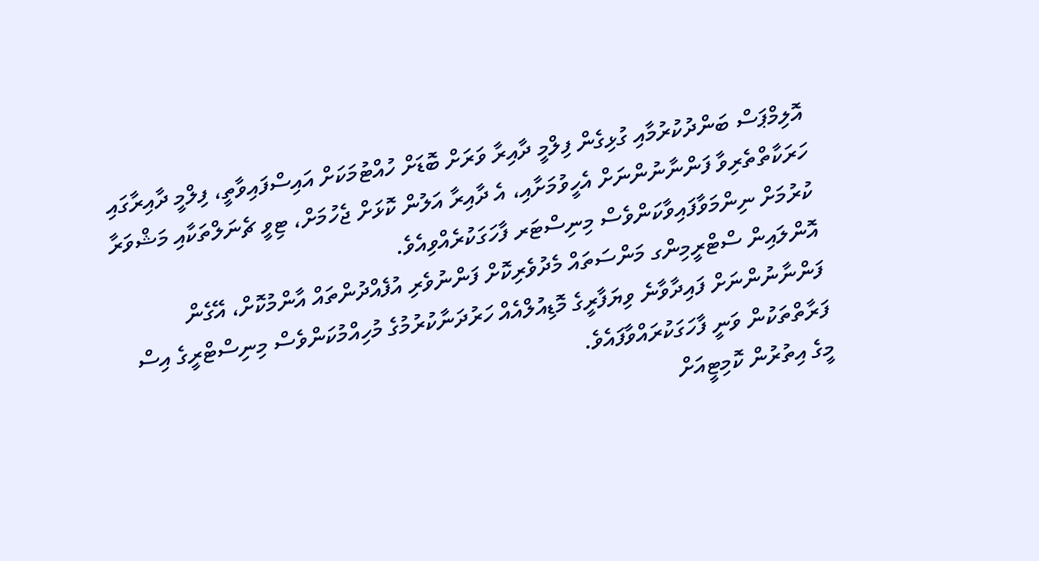އޮލިމްޕަސް ބަންދުކުރުމާއި ގުޅިގެން ފިލްމީ ދާއިރާ ވަރަށް ބޮޑަށް ހުއްޓުމަކަށް އައިސްފައިވާތީ، ފިލްމީ ދާއިރާގައި ހަރަކާތްތެރިވާ ފަންނާނުންނަށް އެހީވުމަށާއި، އެ ދާއިރާ އަލުން ކޮޅަށް ޖެހުމަށް، ޓިވީ ޗެނަލްތަކާއި މަޝްވަރާ ކުރުމަށް ނިންމަވާފައިވާކަންވެސް މިނިސްޓަރ ފާހަގަކުރެއްވިއެވެ.
އޮންލައިން ސްޓްރީމިންގ މަންސަތައް މެދުވެރިކޮށް ފަންނުވެރި އުފެއްދުންތައް އާންމުކޮށް، އޭގެން ފަންނާނުންނަށް ފައިދާވާނެ ވިޔަފާރީގެ މޮޑިއުލްއެއް ހަރުދަނާކުރުމުގެ މުހިއްމުކަންވެސް މިނިސްޓްރީގެ އިސް ފަރާތްތަކުން ވަނީ ފާހަގަކުރައްވާފައެވެ.
މީގެ އިތުރުން ކޮމިޓީއަށް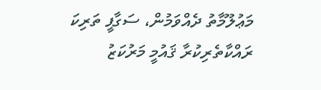މަޢުލޫމާތު ދެއްވަމުން، ސަގާފީ ތަރިކަ ރައްކާތެރިކުރާ ޤައުމީ މަރުކަޒު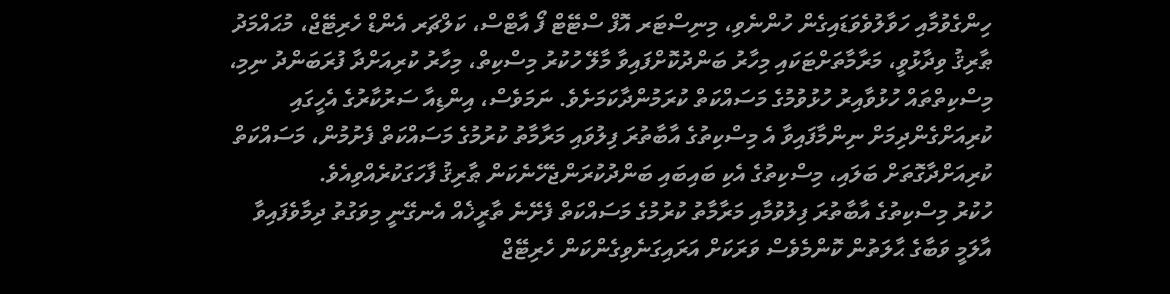ހިންގެވުމާއި ހަވާލުވެވަޑައިގެން ހުންނެވި، މިނިސްޓަރ އޮފް ސްޓޭޓް ފޯ އާޓްސް، ކަލްޗަރ އެންޑް ހެރިޓޭޖް، މުޙައްމަދު ޠާރިޤު ވިދާޅުވީ، މަރާމާތަށްޓަކައި މިހާރު ބަންދުކޮށްފައިވާ މާލޭ ހުކުރު މިސްކިތް، މިހާރު ކުރިއަށްދާ ފުރަބަންދު ނިމި، މިސްކިތްތައް ހުޅުވާއިރު ހުޅުވުމުގެ މަސައްކަތް ކުރަމުންދާކަމަށެވެ. ނަމަވެސް، އިންޑިއާ ސަރުކާރުގެ އެހީގައި ކުރިއަށްގެންދިމަށް ނިންމާފައިވާ އެ މިސްކިތުގެ އާބާތުރަ ފިލުވައި މަރާމާތު ކުރުމުގެ މަސައްކަތް ފެށުމުން، މަސައްކަތް ކުރިއަށްދާގޮތަށް ބަލައި، މިސްކިތުގެ އެކި ބައިބައި ބަންދުކުރަންޖެހޭނެކަން ޠާރިޤު ފާހަގަކުރެއްވިއެވެ.
ހުކުރު މިސްކިތުގެ އާބާތުރަ ފިލުވުމާއި މަރާމާތު ކުރުމުގެ މަސައްކަތް ފެށޭނެ ތާރީޚެއް އެނގޭނީ މިވަގުތު ދިމާވެފައިވާ އާލަމީ ވަބާގެ ޙާލަތުން ކޮންމެވެސް ވަރަކަށް އަރައިގަނެވިގެންކަން ހެރިޓޭޖް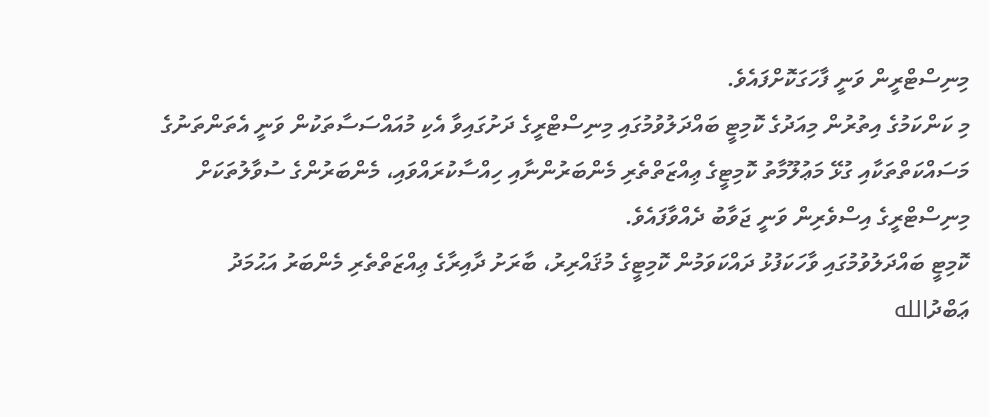މިނިސްޓްރީން ވަނީ ފާހަގަކޮށްފައެވެ.
މި ކަންކަމުގެ އިތުރުން މިއަދުގެ ކޮމިޓީ ބައްދަލުވުމުގައި މިނިސްޓްރީގެ ދަށުގައިވާ އެކި މުއައްސަސާތަކުން ވަނީ އެތަންތަނުގެ މަސައްކަތްތަކާއި ގުޅޭ މަޢުލޫމާތު ކޮމިޓީގެ ޢިއްޒަތްތެރި މެންބަރުންނާއި ހިއްސާކުރައްވައި، މެންބަރުންގެ ސުވާލުތަކަށް މިނިސްޓްރީގެ އިސްވެރިން ވަނީ ޖަވާބު ދެއްވާފައެވެ.
ކޮމިޓީ ބައްދަލުވުމުގައި ވާހަކަފުޅު ދައްކަވަމުން ކޮމިޓީގެ މުޤައްރިރު، ބާރަށު ދާއިރާގެ ޢިއްޒަތްތެރި މެންބަރު އަޙުމަދު ޢަބްދުالله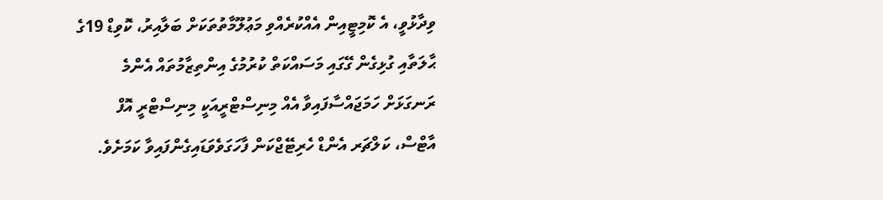ވިދާޅުވީ، އެ ކޮމިޓީއިން އެއްކުރެއްވި މަޢުލޫމާތުތަކަށް ބަލާއިރު، ކޮވިޑް 19ގެ ޙާލަތާއި ގުޅިގެން ގޭގައި މަސައްކަތް ކުރުމުގެ އިންތިޒާމުތައް އެންމެ ރަނގަޅަށް ހަމަޖައްސާފައިވާ އެއް މިނިސްޓްރީއަކީ މިނިސްޓްރީ އޮފް އާޓްސް، ކަލްޗަރ އެންޑް ހެރިޓޭޖްކަން ފާހަގަވެވަޑައިގެންފައިވާ ކަމަށެވެ.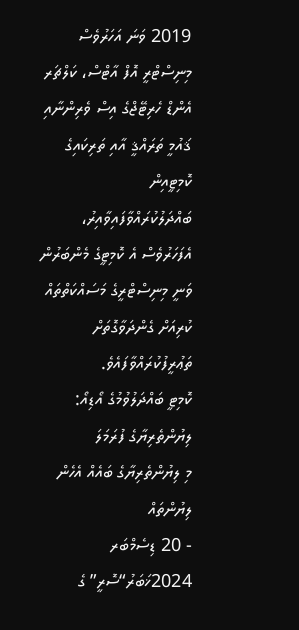2019 ވަނަ އަހަރުވެސް މިނިސްޓްރީ އޮފް އާޓްސް، ކަލްޗަރ އެންޑް ހެރިޓޭޖްގެ އިސް ވެރިންނާއި ޤައުމީ ތަރައްޤީ އާއި ތަރިކައިގެ ކޮމިޓީއިން ބައްދަލުކުރައްވާފައިވާއިރު، އެފަހަރުވެސް އެ ކޮމިޓީގެ މެންބަރުން ވަނީ މިނިސްޓްރީގެ މަސައްކަތްތައް ކުރިއަށް ގެންދަވާގޮތަށް ތަޢުރީފުކުރައްވާފައެވެ.
ކޮމިޓީ ބައްދަލުވުމުގެ އޯޑިއޯ:
ލިޔުންތެރިޔާގެ ފުރަމަލަ
މި ލިޔުންތެރިޔާގެ ބައެއް އެހެން ލިޔުންތައް
- 20 ޑިސެމްބަރ 2024ޚަބަރު“ސޮރީ” ގެ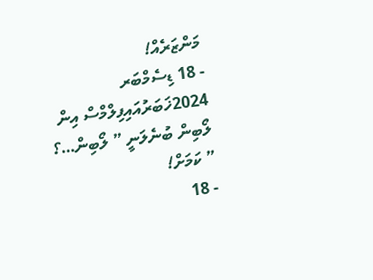މަންޒަރެއް!
- 18 ޑިސެމްބަރ 2024ޚަބަރުއައިފިލްމްސް އިން ލޯބިން ބުނެލަނީ ” ލޯބިން…؟ ” ކަމަށް!
- 18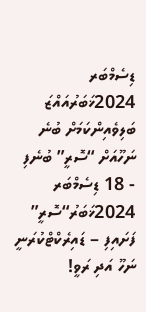ޑިސެމްބަރ 2024ޚަބަރުއައްޒަ ބަލިވެއިންކަމަށް ބުނެ ނަހޫއަށް “ސޮރީ” ބުނެފި
- 18 ޑިސެމްބަރ 2024ޚަބަރު“ސޮރީ” ފަށައިފި – ޑައިރެކްޓްކުރަނީ ނަހޫ އަދި ރަވީ!